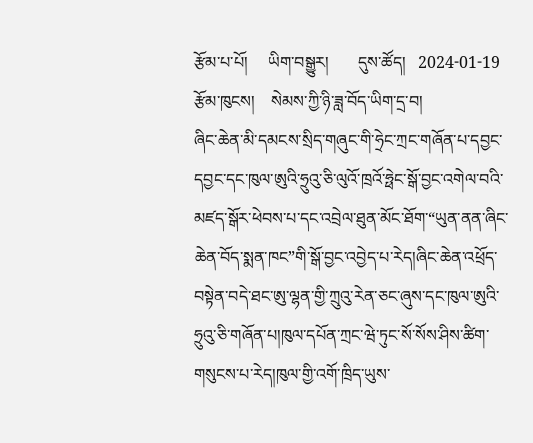རྩོམ་པ་པོ།     ཡིག་བསྒྱུར།       དུས་ཚོད།   2024-01-19   རྩོམ་ཁུངས།    སེམས་ཀྱི་ཉི་ཟླ་བོད་ཡིག་དྲ་བ།
ཞིང་ཆེན་མི་དམངས་སྲིད་གཞུང་གི་ཧྲེང་ཀྲང་གཞོན་པ་དབྱང་དབྱང་དང་ཁུལ་ཨུའི་ཧྲུའུ་ཅི་ལུའོ་ཁྲའོ་ཧྥེང་སྒོ་བྱང་འགེལ་བའི་མཛད་སྒོར་ཕེབས་པ་དང་འབྲེལ་ཐུན་མོང་ཐོག་“ཡུན་ནན་ཞིང་ཆེན་བོད་སྨན་ཁང”གི་སྒོ་བྱང་འབྱེད་པ་རེད།ཞིང་ཆེན་འཕྲོད་བསྟེན་བདེ་ཐང་ཨུ་ལྷན་གྱི་ཀྲུའུ་རེན་ཅང་ཞུས་དང་ཁུལ་ཨུའི་ཧྲུའུ་ཅི་གཞོན་པ།ཁུལ་དཔོན་ཀྲང་ཝེ་ཏུང་སོ་སོས་ཤིས་ཚིག་གསུངས་པ་རེད།ཁུལ་གྱི་འགོ་ཁྲིད་ཡུས་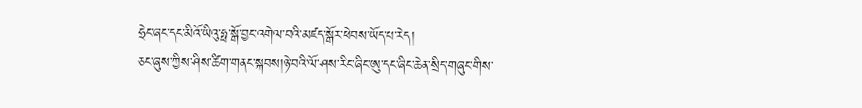ཧྲེང་ཞང་དང་མིའོ་ཡིའུ་ཧྥ་སྒོ་བྱང་འགེལ་བའི་མཛད་སྒོར་ཕེབས་ཡོད་པ་རེད།
ཅང་ཞུས་ཀྱིས་ཤིས་ཚིག་གནང་སྐབས།ཉེ་བའི་ལོ་ཤས་རིང་ཞིང་ཨུ་དང་ཞིང་ཆེན་སྲིད་གཞུང་གིས་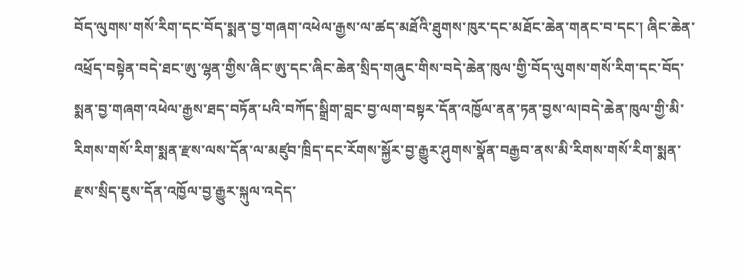བོད་ལུགས་གསོ་རིག་དང་བོད་སྨན་བྱ་གཞག་འཕེལ་རྒྱས་ལ་ཚད་མཐོའི་ཐུགས་ཁུར་དང་མཐོང་ཆེན་གནང་བ་དང་། ཞིང་ཆེན་འཕྲོད་བསྟེན་བདེ་ཐང་ཨུ་ལྷན་གྱིས་ཞིང་ཨུ་དང་ཞིང་ཆེན་སྲིད་གཞུང་གིས་བདེ་ཆེན་ཁུལ་གྱི་བོད་ལུགས་གསོ་རིག་དང་བོད་སྨན་བྱ་གཞག་འཕེལ་རྒྱས་ཐད་བཏོན་པའི་བཀོད་སྒྲིག་བླང་བྱ་ལག་བསྟར་དོན་འཁྱོལ་ནན་ཏན་བྱས་ལ།བདེ་ཆེན་ཁུལ་གྱི་མི་རིགས་གསོ་རིག་སྨན་རྫས་ལས་དོན་ལ་མཛུབ་ཁྲིད་དང་རོགས་སྐྱོར་བྱ་རྒྱུར་ཤུགས་སྣོན་བརྒྱབ་ནས་མི་རིགས་གསོ་རིག་སྨན་རྫས་སྲིད་ཇུས་དོན་འཁྱོལ་བྱ་རྒྱུར་སྐུལ་འདེད་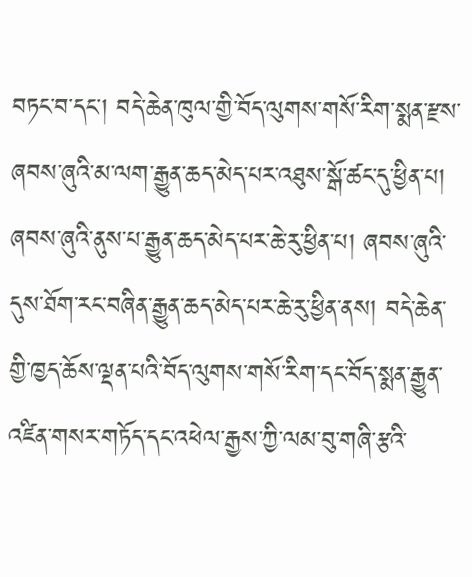བཏང་བ་དང་། བདེ་ཆེན་ཁུལ་གྱི་བོད་ལུགས་གསོ་རིག་སྨན་རྫས་ཞབས་ཞུའི་མ་ལག་རྒྱུན་ཆད་མེད་པར་འཐུས་སྒོ་ཚང་དུ་ཕྱིན་པ། ཞབས་ཞུའི་ནུས་པ་རྒྱུན་ཆད་མེད་པར་ཆེ་རུ་ཕྱིན་པ། ཞབས་ཞུའི་དུས་ཐོག་རང་བཞིན་རྒྱུན་ཆད་མེད་པར་ཆེ་རུ་ཕྱིན་ནས། བདེ་ཆེན་གྱི་ཁྱད་ཆོས་ལྡན་པའི་བོད་ལུགས་གསོ་རིག་དང་བོད་སྨན་རྒྱུན་འཛིན་གསར་གཏོད་དང་འཕེལ་རྒྱས་ཀྱི་ལམ་བུ་གཞི་རྩའི་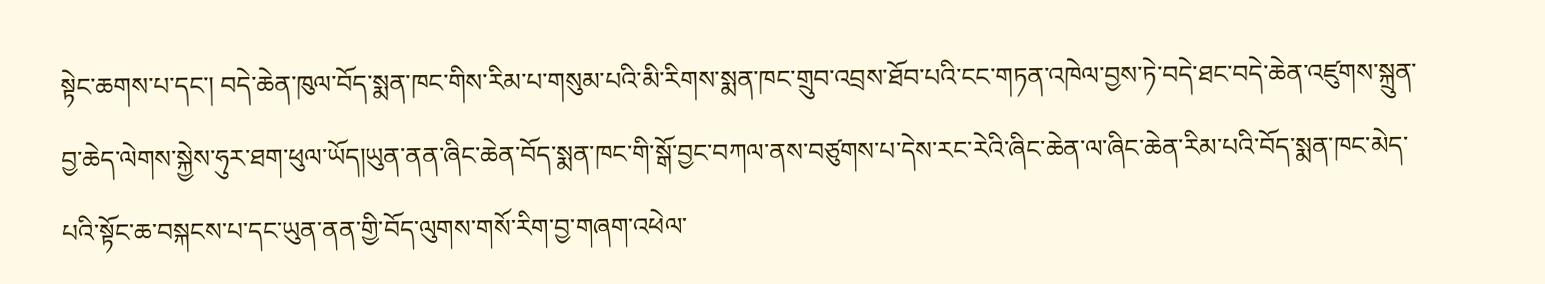སྟེང་ཆགས་པ་དང་། བདེ་ཆེན་ཁུལ་བོད་སྨན་ཁང་གིས་རིམ་པ་གསུམ་པའི་མི་རིགས་སྨན་ཁང་གྲུབ་འབྲས་ཐོབ་པའི་ངང་གཏན་འཁེལ་བྱས་ཏེ་བདེ་ཐང་བདེ་ཆེན་འཛུགས་སྐྲུན་བྱ་ཆེད་ལེགས་སྐྱེས་ཧུར་ཐག་ཕུལ་ཡོད།ཡུན་ནན་ཞིང་ཆེན་བོད་སྨན་ཁང་གི་སྒོ་བྱང་བཀལ་ནས་བཙུགས་པ་དེས་རང་རེའི་ཞིང་ཆེན་ལ་ཞིང་ཆེན་རིམ་པའི་བོད་སྨན་ཁང་མེད་པའི་སྟོང་ཆ་བསྐངས་པ་དང་ཡུན་ནན་གྱི་བོད་ལུགས་གསོ་རིག་བྱ་གཞག་འཕེལ་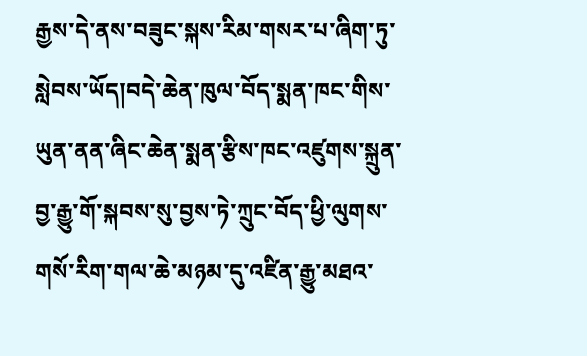རྒྱས་དེ་ནས་བཟུང་སྐས་རིམ་གསར་པ་ཞིག་ཏུ་སླེབས་ཡོད།བདེ་ཆེན་ཁུལ་བོད་སྨན་ཁང་གིས་ཡུན་ནན་ཞིང་ཆེན་སྨན་རྩིས་ཁང་འཛུགས་སྐྲུན་བྱ་རྒྱུ་གོ་སྐབས་སུ་བྱས་ཏེ་ཀྲུང་བོད་ཕྱི་ལུགས་གསོ་རིག་གལ་ཆེ་མཉམ་དུ་འཛིན་རྒྱུ་མཐའ་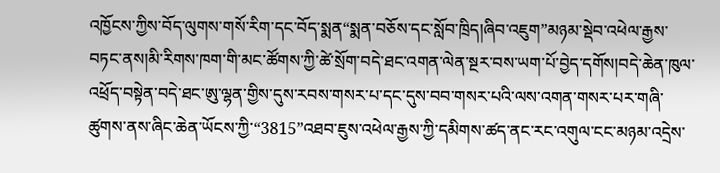འཁྱོངས་ཀྱིས་བོད་ལུགས་གསོ་རིག་དང་བོད་སྨན“སྨན་བཅོས་དང་སློབ་ཁྲིད།ཞིབ་འཇུག”མཉམ་སྡེབ་འཕེལ་རྒྱས་བཏང་ནས།མི་རིགས་ཁག་གི་མང་ཚོགས་ཀྱི་ཚེ་སྲོག་བདེ་ཐང་འགན་ལེན་སྔར་བས་ཡག་པོ་བྱེད་དགོས།བདེ་ཆེན་ཁུལ་འཕྲོད་བསྟེན་བདེ་ཐང་ཨུ་ལྷན་གྱིས་དུས་རབས་གསར་པ་དང་དུས་བབ་གསར་པའི་ལས་འགན་གསར་པར་གཞི་ཚུགས་ནས་ཞིང་ཆེན་ཡོངས་ཀྱི་“3815”འཐབ་ཇུས་འཕེལ་རྒྱས་ཀྱི་དམིགས་ཚད་ནང་རང་འགུལ་ངང་མཉམ་འདྲེས་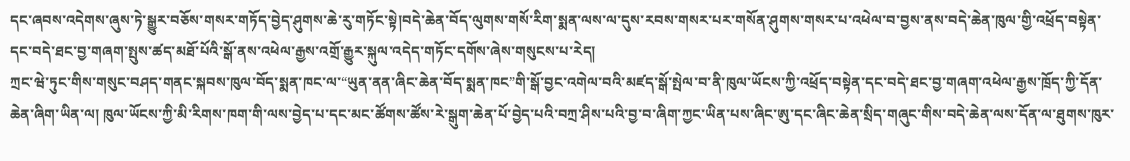དང་ཞབས་འདེགས་ཞུས་ཏེ་སྒྱུར་བཅོས་གསར་གཏོད་བྱེད་ཤུགས་ཆེ་རུ་གཏོང་སྟེ།བདེ་ཆེན་བོད་ལུགས་གསོ་རིག་སྨན་ལས་ལ་དུས་རབས་གསར་པར་གསོན་ཤུགས་གསར་པ་འཕེལ་བ་བྱས་ནས་བདེ་ཆེན་ཁུལ་གྱི་འཕྲོད་བསྟེན་དང་བདེ་ཐང་བྱ་གཞག་སྤུས་ཚད་མཐོ་པོའི་སྒོ་ནས་འཕེལ་རྒྱས་འགྲོ་རྒྱུར་སྐུལ་འདེད་གཏོང་དགོས་ཞེས་གསུངས་པ་རེད།
ཀྲང་ཝེ་ཏུང་གིས་གསུང་བཤད་གནང་སྐབས་ཁུལ་བོད་སྨན་ཁང་ལ་“ཡུན་ནན་ཞིང་ཆེན་བོད་སྨན་ཁང”གི་སྒོ་བྱང་འགེལ་བའི་མཛད་སྒོ་སྤེལ་བ་ནི་ཁུལ་ཡོངས་ཀྱི་འཕྲོད་བསྟེན་དང་བདེ་ཐང་བྱ་གཞག་འཕེལ་རྒྱས་ཁྲོད་ཀྱི་དོན་ཆེན་ཞིག་ཡིན་ལ། ཁུལ་ཡོངས་ཀྱི་མི་རིགས་ཁག་གི་ལས་བྱེད་པ་དང་མང་ཚོགས་ཚོས་རེ་སྒུག་ཆེན་པོ་བྱེད་པའི་བཀྲ་ཤིས་པའི་བྱ་བ་ཞིག་ཀྱང་ཡིན་པས་ཞིང་ཨུ་དང་ཞིང་ཆེན་སྲིད་གཞུང་གིས་བདེ་ཆེན་ལས་དོན་ལ་ཐུགས་ཁུར་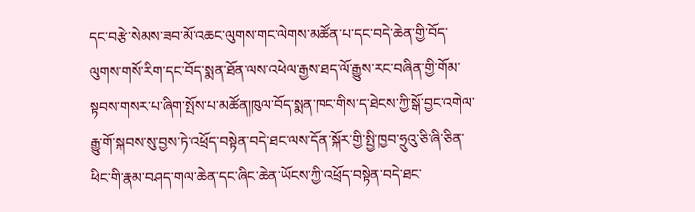དང་བརྩེ་སེམས་ཟབ་མོ་འཆང་ལུགས་གང་ལེགས་མཚོན་པ་དང་བདེ་ཆེན་གྱི་བོད་ལུགས་གསོ་རིག་དང་བོད་སྨན་ཐོན་ལས་འཕེལ་རྒྱས་ཐད་ལོ་རྒྱུས་རང་བཞིན་གྱི་གོམ་སྟབས་གསར་པ་ཞིག་སྤོས་པ་མཚོན།ཁུལ་བོད་སྨན་ཁང་གིས་ད་ཐེངས་ཀྱི་སྒོ་བྱང་འགེལ་རྒྱུ་གོ་སྐབས་སུ་བྱས་ཏེ་འཕྲོད་བསྟེན་བདེ་ཐང་ལས་དོན་སྐོར་གྱི་སྤྱི་ཁྱབ་ཧྲུའུ་ཅི་ཞི་ཅིན་ཕིང་གི་རྣམ་བཤད་གལ་ཆེན་དང་ཞིང་ཆེན་ཡོངས་ཀྱི་འཕྲོད་བསྟེན་བདེ་ཐང་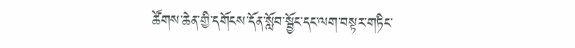ཚོགས་ཆེན་གྱི་དགོངས་དོན་སློབ་སྦྱོང་དང་ལག་བསྟར་གཏིང་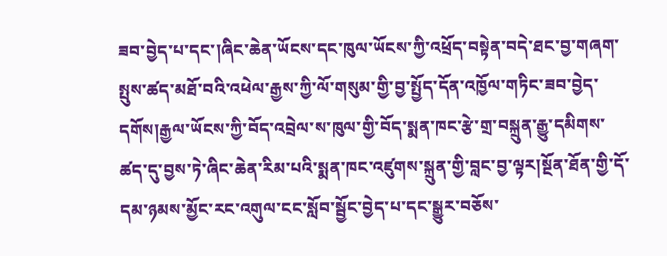ཟབ་བྱེད་པ་དང་།ཞིང་ཆེན་ཡོངས་དང་ཁུལ་ཡོངས་ཀྱི་འཕྲོད་བསྟེན་བདེ་ཐང་བྱ་གཞག་སྤུས་ཚད་མཐོ་བའི་འཕེལ་རྒྱས་ཀྱི་ལོ་གསུམ་གྱི་བྱ་སྤྱོད་དོན་འཁྱོལ་གཏིང་ཟབ་བྱེད་དགོས།རྒྱལ་ཡོངས་ཀྱི་བོད་འབྲེལ་ས་ཁུལ་གྱི་བོད་སྨན་ཁང་རྩེ་གྲ་བསྐྲུན་རྒྱུ་དམིགས་ཚད་དུ་བྱས་ཏེ་ཞིང་ཆེན་རིམ་པའི་སྨན་ཁང་འཛུགས་སྐྲུན་གྱི་བླང་བྱ་ལྟར།སྔོན་ཐོན་གྱི་དོ་དམ་ཉམས་མྱོང་རང་འགུལ་ངང་སློབ་སྦྱོང་བྱེད་པ་དང་སྒྱུར་བཅོས་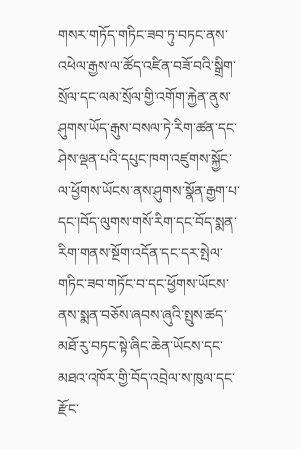གསར་གཏོད་གཏིང་ཟབ་ཏུ་བཏང་ནས་འཕེལ་རྒྱས་ལ་ཚོད་འཛིན་བཟོ་བའི་སྒྲིག་སྲོལ་དང་ལམ་སྲོལ་གྱི་འགོག་རྐྱེན་ནུས་ཤུགས་ཡོད་རྒུས་བསལ་ཏེ་རིག་ཚན་དང་ཤེས་ལྡན་པའི་དཔུང་ཁག་འཛུགས་སྐྱོང་ལ་ཕྱོགས་ཡོངས་ནས་ཤུགས་སྣོན་རྒྱག་པ་དང་།བོད་ལུགས་གསོ་རིག་དང་བོད་སྨན་རིག་གནས་སྔོག་འདོན་དང་དར་སྤེལ་གཏིང་ཟབ་གཏོང་བ་དང་ཕྱོགས་ཡོངས་ནས་སྨན་བཅོས་ཞབས་ཞུའི་སྤུས་ཚད་མཐོ་རུ་བཏང་སྟེ་ཞིང་ཆེན་ཡོངས་དང་མཐའ་འཁོར་གྱི་བོད་འབྲེལ་ས་ཁུལ་དང་རྫོང་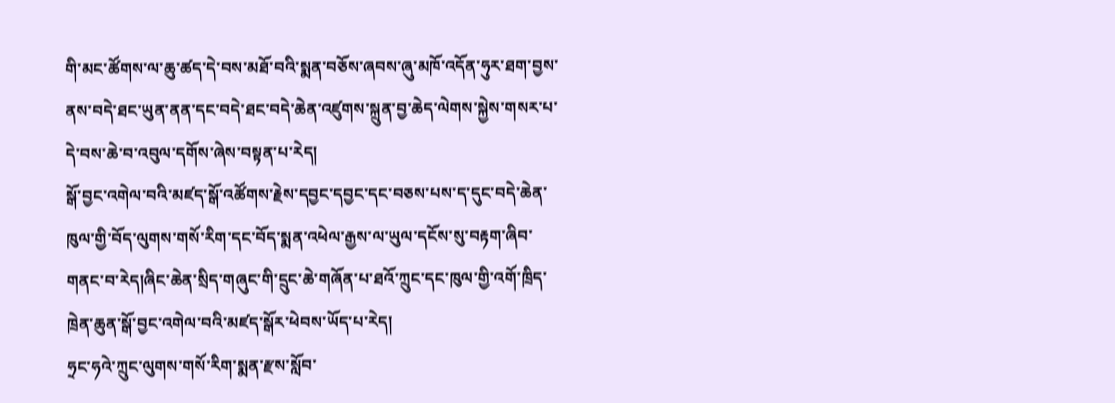གི་མང་ཚོགས་ལ་ཆུ་ཚད་དེ་བས་མཐོ་བའི་སྨན་བཅོས་ཞབས་ཞུ་མཁོ་འདོན་ཧུར་ཐག་བྱས་ནས་བདེ་ཐང་ཡུན་ནན་དང་བདེ་ཐང་བདེ་ཆེན་འཛུགས་སྐྲུན་བྱ་ཆེད་ལེགས་སྐྱེས་གསར་པ་དེ་བས་ཆེ་བ་འབུལ་དགོས་ཞེས་བསྟན་པ་རེད།
སྒོ་བྱང་འགེལ་བའི་མཛད་སྒོ་འཚོགས་རྗེས་དབྱང་དབྱང་དང་བཅས་པས་ད་དུང་བདེ་ཆེན་ཁུལ་གྱི་བོད་ལུགས་གསོ་རིག་དང་བོད་སྨན་འཕེལ་རྒྱས་ལ་ཡུལ་དངོས་སུ་བརྟག་ཞིབ་གནང་བ་རེད།ཞིང་ཆེན་སྲིད་གཞུང་གི་དྲུང་ཆེ་གཞོན་པ་ཐའོ་ཀྲུང་དང་ཁུལ་གྱི་འགོ་ཁྲིད་ཁྲེན་ཆུན་སྒོ་བྱང་འགེལ་བའི་མཛད་སྒོར་ཕེབས་ཡོད་པ་རེད།
ཧྲང་ཧའེ་ཀྲུང་ལུགས་གསོ་རིག་སྨན་རྫས་སློབ་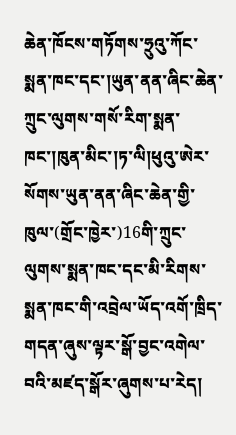ཆེན་ཁོངས་གཏོགས་ཧྲུའུ་ཀོང་སྨན་ཁང་དང་།ཡུན་ནན་ཞིང་ཆེན་ཀྲུང་ལུགས་གསོ་རིག་སྨན་ཁང་།ཁུན་མིང་།ཏ་ལི།ཕུའུ་ཨེར་སོགས་ཡུན་ནན་ཞིང་ཆེན་གྱི་ཁུལ་(གྲོང་ཁྱེར་)16གི་ཀྲུང་ལུགས་སྨན་ཁང་དང་མི་རིགས་སྨན་ཁང་གི་འབྲེལ་ཡོད་འགོ་ཁྲིད་གདན་ཞུས་ལྟར་སྒོ་བྱང་འགེལ་བའི་མཛད་སྒོར་ཞུགས་པ་རེད།